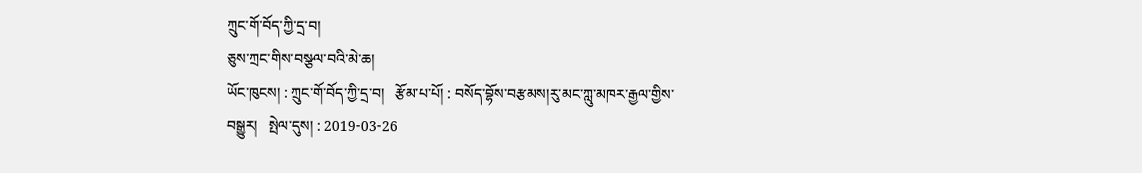ཀྲུང་གོ་བོད་ཀྱི་དྲ་བ།
ཅུས་ཀྲང་གིས་བསྩལ་བའི་མེ་ཆ།
ཡོང་ཁུངས། : ཀྲུང་གོ་བོད་ཀྱི་དྲ་བ།   རྩོམ་པ་པོ། : བསོད་བྷོས་བརྩམས།རུ་མང་ཀླུ་མཁར་རྒྱལ་གྱིས་བསྒྱུར།   སྤེལ་དུས། : 2019-03-26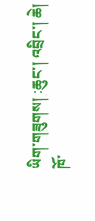ཡིག་གཟུགས། :ཆུང་། འབྲིང་། ཆེ།
ཁོ་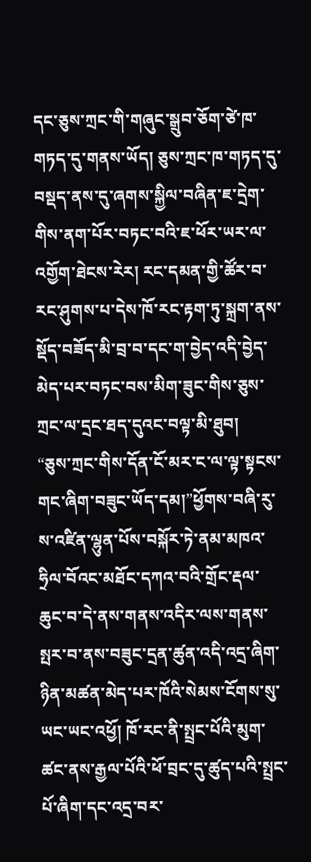དང་ཅུས་ཀྲང་གི་གཞུང་སྒྲུབ་ཅོག་ཙེ་ཁ་གཏད་དུ་གནས་ཡོད། ཅུས་ཀྲང་ཁ་གཏད་དུ་བསྡད་ནས་དུ་ཞགས་སྐྱིལ་བཞིན་ཇ་དྲེག་གིས་ནག་པོར་བཏང་བའི་ཇ་ཕོར་ཡར་ལ་འགྱོག་ཐེངས་རེར། རང་དམན་གྱི་ཚོར་བ་རང་ཤུགས་པ་དེས་ཁོ་རང་རྟག་ཏུ་སྐྲག་ནས་སྡོད་བཟོད་མི་བྲ་བ་དང་ག་བྱེད་འདི་བྱེད་མེད་པར་བཏང་བས་མིག་ཟུང་གིས་ཅུས་ཀྲང་ལ་དྲང་ཐད་དུའང་བལྟ་མི་ཐུབ།
“ཅུས་ཀྲང་གིས་དོན་ངོ་མར་ང་ལ་ལྟ་སྟངས་གང་ཞིག་བཟུང་ཡོད་དམ།”ཕྱོགས་བཞི་རུ་ས་འཛིན་ལྷུན་པོས་བསྐོར་ཏེ་ནམ་མཁའ་ཧྲིལ་བོའང་མཐོང་དཀའ་བའི་གྲོང་རྡལ་ཆུང་བ་དེ་ནས་གནས་འདིར་ལས་གནས་སྤར་བ་ནས་བཟུང་དྲན་ཚུན་འདི་འདྲ་ཞིག་ཉིན་མཚན་མེད་པར་ཁོའི་སེམས་ངོགས་སུ་ཡང་ཡང་འཕྱོ། ཁོ་རང་ནི་སྤྲང་པོའི་མུག་ཚང་ནས་རྒྱལ་པོའི་ཕོ་བྲང་དུ་ཚུད་པའི་སྤྲང་པོ་ཞིག་དང་འདྲ་བར་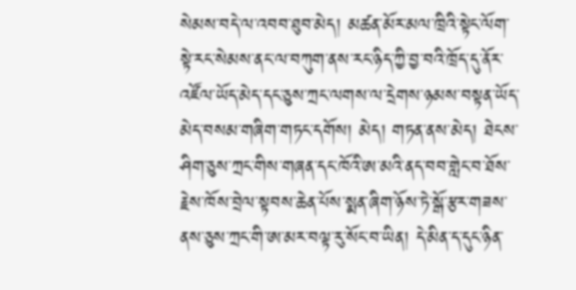སེམས་བདེ་ལ་འབབ་ཐུབ་མེད། མཚན་མོར་མལ་ཁྲིའི་སྟེང་ལོག་སྟེ་རང་སེམས་ནང་ལ་བཀུག་ནས་རང་ཉིད་ཀྱི་བྱ་བའི་ཁྲོད་དུ་ནོར་འཛོལ་ཡོད་མེད་དང་ཅུས་ཀྲང་ལགས་ལ་དྲེགས་ཉམས་བསྟན་ཡོད་མེད་བསམ་གཞིག་གཏང་དགོས། མེད། གཏན་ནས་མེད། ཐེངས་ཤིག་ཅུས་ཀྲང་གིས་གཞན་དང་ཁོའི་ཨ་མའི་ནད་བབ་གླེང་བ་ཐོས་རྗེས་ཁོས་བྲེལ་སྟབས་ཆེན་པོས་སྨན་ཞིག་ཉོས་ཏེ་སྒོ་རྩར་གཟས་ནས་ཅུས་ཀྲང་གི་ཨ་མར་བལྟ་རུ་སོང་བ་ཡིན། དེ་མིན་ད་དུང་ཉིན་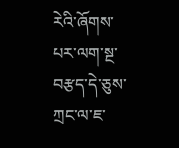རེའི་ཞོགས་པར་ལག་སྔ་བརྩད་དེ་ཅུས་ཀྲང་ལ་ཇ་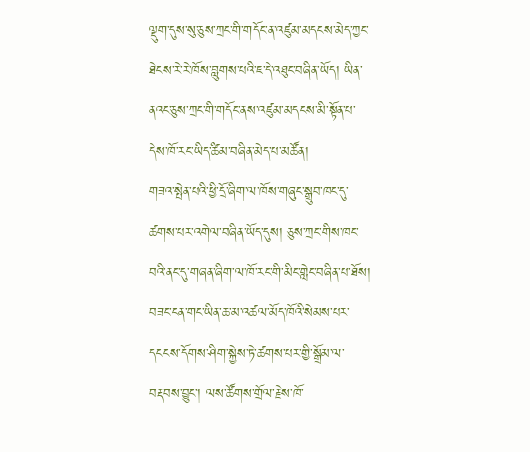ལྡུག་དུས་སུ་ཅུས་ཀྲང་གི་གདོང་ན་འཛུམ་མདངས་མེད་ཀྱང་ཐེངས་རེ་རེ་ཁོས་བླུགས་པའི་ཇ་དེ་འཐུང་བཞིན་ཡོད། ཡིན་ནའང་ཅུས་ཀྲང་གི་གདོང་ནས་འཛུམ་མདངས་མི་སྟོན་པ་དེས་ཁོ་རང་ཡིད་ཚིམ་བཞིན་མེད་པ་མཚོན།
གཟའ་སྤེན་པའི་ཕྱི་དྲོ་ཞིག་ལ་ཁོས་གཞུང་སྒྲུབ་ཁང་དུ་ཚགས་པར་འགེལ་བཞིན་ཡོད་དུས། ཅུས་ཀྲང་གིས་ཁང་བའི་ནང་དུ་གཞན་ཞིག་ལ་ཁོ་རང་གི་མིང་གླེང་བཞིན་པ་ཐོས། བཟང་ངན་གང་ཡིན་ཆ་མ་འཚལ་མོད་ཁོའི་སེམས་པར་དངངས་དོགས་ཤིག་སྐྱེས་ཏེ་ཚགས་པར་གྱི་སྒྲོམ་ལ་བརྡབས་བྱུང་། ལས་ཚོགས་གྲོལ་རྗེས་ཁོ་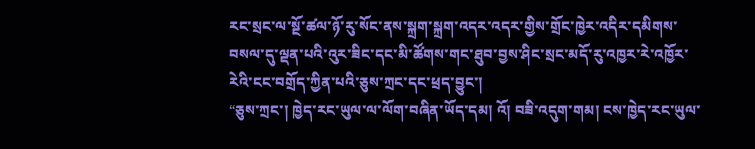རང་སྲང་ལ་སྔོ་ཚལ་ཉོ་རུ་སོང་ནས་སྐྲག་སྐྲག་འདར་འདར་གྱིས་གྲོང་ཁྱེར་འདིར་དམིགས་བསལ་དུ་ལྡན་པའི་འུར་ཟིང་དང་མི་ཚོགས་གང་ཐུབ་བྱས་ཤིང་སྲང་མདོ་རུ་འཁྱར་རེ་འཁྱོར་རེའི་ངང་བགྲོད་ཀྱིན་པའི་ཅུས་ཀྲང་དང་ཕྲད་བྱུང་།
“ཅུས་ཀྲང་། ཁྱེད་རང་ཡུལ་ལ་ལོག་བཞིན་ཡོད་དམ། འོ། བཟི་འདུག་གམ། ངས་ཁྱེད་རང་ཡུལ་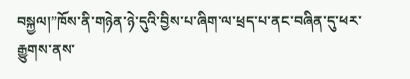བསྐྱལ།”ཁོས་ནི་གཉེན་ཉེ་དུའི་བྱིས་པ་ཞིག་ལ་ཕྲད་པ་ནང་བཞིན་དུ་ཕར་རྒྱུགས་ནས་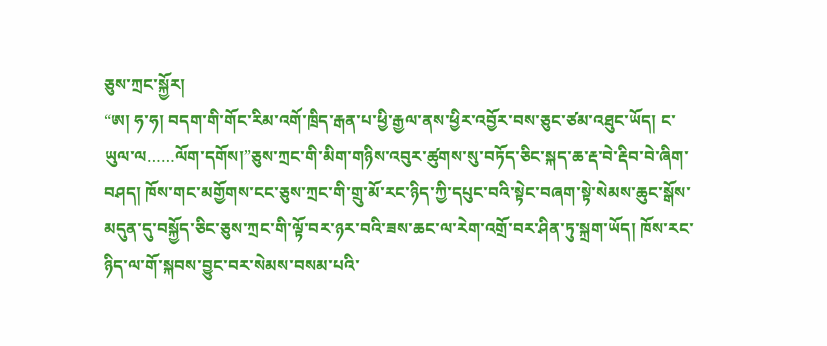ཅུས་ཀྲང་སྐྱོར།
“ཨ། ཧ་ཧ། བདག་གི་གོང་རིམ་འགོ་ཁྲིད་རྒན་པ་ཕྱི་རྒྱལ་ནས་ཕྱིར་འབྱོར་བས་ཅུང་ཙམ་འཐུང་ཡོད། ང་ཡུལ་ལ……ལོག་དགོས།”ཅུས་ཀྲང་གི་མིག་གཉིས་འབུར་ཚུགས་སུ་བཏོད་ཅིང་སྐད་ཆ་རྡ་བེ་རྡིབ་བེ་ཞིག་བཤད། ཁོས་གང་མགྱོགས་ངང་ཅུས་ཀྲང་གི་གྲུ་མོ་རང་ཉིད་ཀྱི་དཔུང་བའི་སྟེང་བཞག་སྟེ་སེམས་ཆུང་སྒོས་མདུན་དུ་བསྐྱོད་ཅིང་ཅུས་ཀྲང་གི་ལྟོ་བར་ཉར་བའི་ཟས་ཆང་ལ་རེག་འགྲོ་བར་ཤིན་ཏུ་སྐྲག་ཡོད། ཁོས་རང་ཉིད་ལ་གོ་སྐབས་བྱུང་བར་སེམས་བསམ་པའི་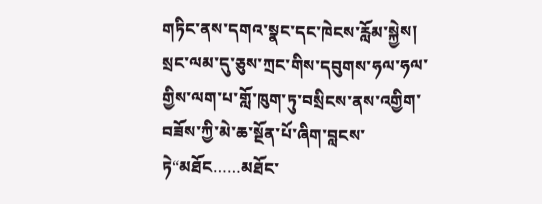གཏིང་ནས་དགའ་སྣང་དང་ཁེངས་རློམ་སྐྱེས། སྲང་ལམ་དུ་ཅུས་ཀྲང་གིས་དབུགས་ཧལ་ཧལ་གྱིས་ལག་པ་གློ་ཁུག་ཏུ་བསྲིངས་ནས་འགྱིག་བཟོས་ཀྱི་མེ་ཆ་སྔོན་པོ་ཞིག་བླངས་ཏེ“མཐོང……མཐོང་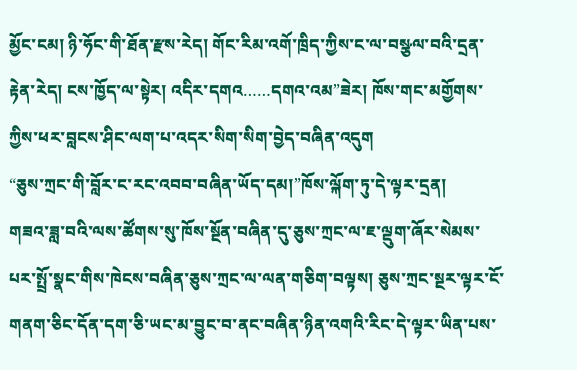མྱོང་ངམ། ཉི་ཧོང་གི་ཐོན་རྫས་རེད། གོང་རིམ་འགོ་ཁྲིད་ཀྱིས་ང་ལ་བསྩལ་བའི་དྲན་རྟེན་རེད། ངས་ཁྱོད་ལ་སྟེར། འདིར་དགའ……དགའ་འམ”ཟེར། ཁོས་གང་མགྱོགས་ཀྱིས་ཕར་བླངས་ཤིང་ལག་པ་འདར་སིག་སིག་བྱེད་བཞིན་འདུག
“ཅུས་ཀྲང་གི་བློར་ང་རང་འབབ་བཞིན་ཡོད་དམ།”ཁོས་ལྐོག་ཏུ་དེ་ལྟར་དྲན།
གཟའ་ཟླ་བའི་ལས་ཚོགས་སུ་ཁོས་སྔོན་བཞིན་དུ་ཅུས་ཀྲང་ལ་ཇ་ལྡུག་ཞོར་སེམས་པར་སྤྲོ་སྣང་གིས་ཁེངས་བཞིན་ཅུས་ཀྲང་ལ་ལན་གཅིག་བལྟས། ཅུས་ཀྲང་སྔར་ལྟར་ངོ་གནག་ཅིང་དོན་དག་ཅི་ཡང་མ་བྱུང་བ་ནང་བཞིན་ཉིན་འགའི་རིང་དེ་ལྟར་ཡིན་པས་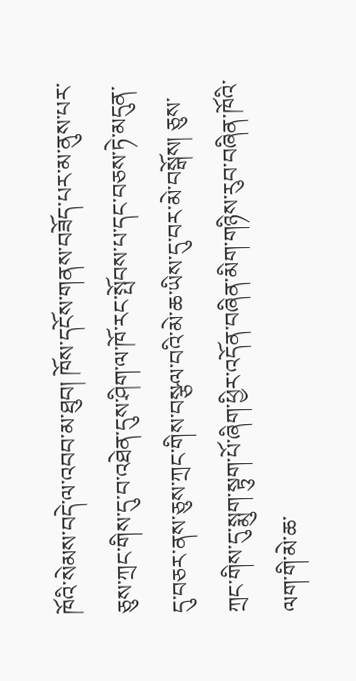ཁོའི་སེམས་བདེ་ལ་འབབ་མ་ཐུབ། ཁོས་དངོས་གནས་བཟོད་པར་མ་ནུས་པར་ཅུས་ཀྲང་གིས་དུ་བ་འཐེན་དུས་ཤིག་ལ་ཁོ་རང་སྤོབས་པ་དང་བཅས་ཏེ་མདུན་དུ་བཅར་ནས་ཅུས་ཀྲང་གིས་བསྩལ་བའི་མེ་ཆ་ཡིས་དུ་བར་མེ་བསྒོས། ཅུས་ཀྲང་གིས་དུ་སྨུག་སྟུག་པོ་ཞིག་ཕྱིར་འདོན་བཞིན་མིག་གཉིས་རུབ་བཞིན་ཁོའི་ལག་གི་མེ་ཆ་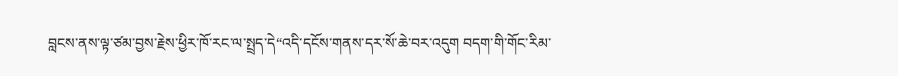བླངས་ནས་ལྟ་ཙམ་བྱས་རྗེས་ཕྱིར་ཁོ་རང་ལ་སྤྲད་དེ“འདི་དངོས་གནས་དར་སོ་ཆེ་བར་འདུག བདག་གི་གོང་རིམ་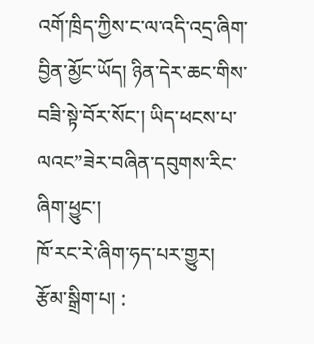འགོ་ཁྲིད་ཀྱིས་ང་ལ་འདི་འདྲ་ཞིག་བྱིན་མྱོང་ཡོད། ཉིན་དེར་ཆང་གིས་བཟི་སྟེ་བོར་སོང་། ཡིད་ཕངས་པ་ལའང”ཟེར་བཞིན་དབུགས་རིང་ཞིག་ཕྱུང་།
ཁོ་རང་རེ་ཞིག་ཧད་པར་གྱུར།
རྩོམ་སྒྲིག་པ། :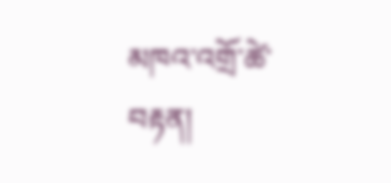མཁའ་འགྲོ་ཚེ་བརྟན།